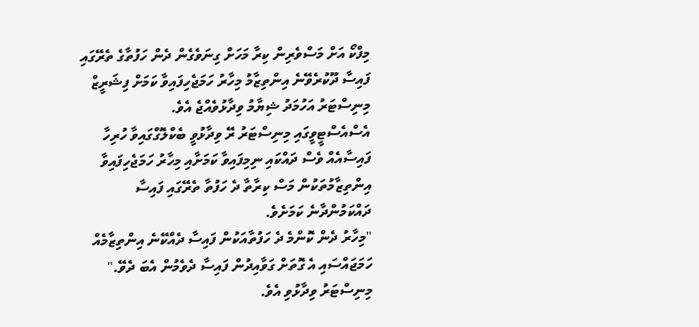މިފްކޯ އަށް މަސްވެރިން ކިރާ މަހަށް ގިނަވެގެން ދެން ހަފުތާގެ ތެރޭގައި ފައިސާ ދޫކުރެވޭނެ އިންތިޒާމު މިހާރު ހަމަޖެހިފައިވާ ކަމަށް ފިޝަރީޒް މިނިސްޓަރު އަހުމަދު ޝިޔާމު ވިދާޅުވެއްޖެ އެވެ.
އެސްއެސްޓީވީގައި މިނިސްޓަރު ރޭ ވިދާޅުވީ ބެކްލޮގްގައިވާ ހުރިހާ ފައިސާއެއް ވެސް ދައްކައި ނިމިފައިވާ ކަމަށާއި މިހާރު ހަމަޖެހިފައިވާ އިންތިޒާމުތަކުން މަސް ކިރާތާ ދެ ހަފުތާ ތެރޭގައި ފައިސާ ދައްކަމުންދާނެ ކަމަށެވެ.
"މިހާރު ދެން ކޮންމެ ދެ ހަފުތާއަކުން ފައިސާ ދެއްކޭނެ އިންތިޒާމެއް ހަމަޖައްސައި އެ ގޮތަށް ގަވާއިދުން ފައިސާ ދެވެމުން އެބަ ދެވޭ." މިނިސްޓަރު ވިދާޅުވި އެވެ.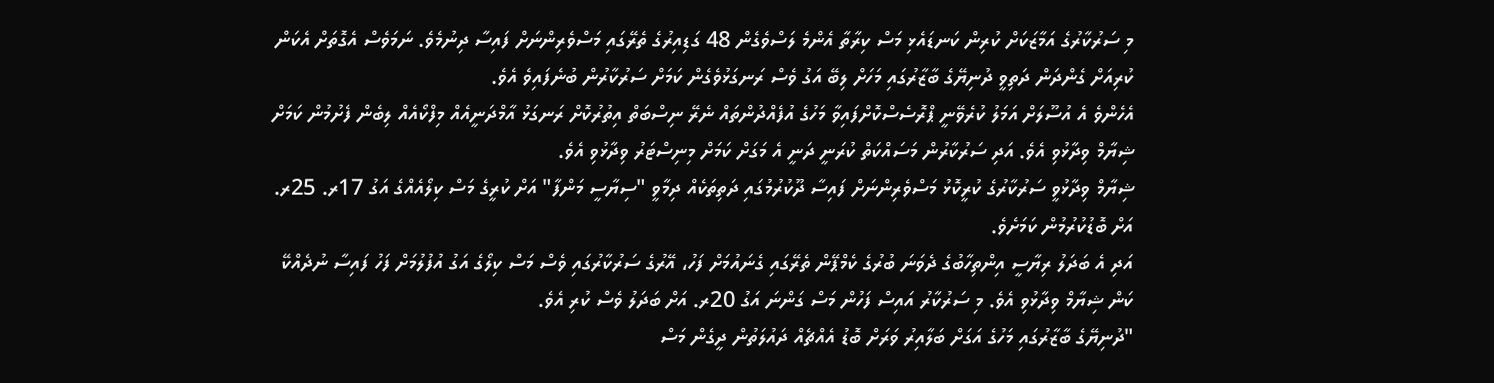މި ސަރުކާރުގެ އަމާޒަކަށް ކުރިން ކަނޑައެޅި މަސް ކިރާތާ އެންމެ ލަސްވެގެން 48 ގަޑިއިރުގެ ތެރޭގައި މަސްވެރިންނަށް ފައިސާ ދިނުމެވެ. ނަމަވެސް އެގޮތަށް އެކަން ކުރިއަށް ގެންދަން ދަތިވީ ދުނިޔޭގެ ބާޒާރުގައި މަހަށް ލިބޭ އަގު ވެސް ރަނގަޅުވެގެން ކަމަށް ސަރުކާރުން ބުނެފައިވެ އެވެ.
އެހެންވެ އެ އުސޫލަށް އަމަލު ކުރެވޭނީ ޕްރޮސެސްކޮށްފައިވާ މަހުގެ އުފެއްދުންތައް ނެރޭ ނިސްބަތް އިތުރުކޮށް ރަނގަޅު އާމްދަނީއެއް މިފްކޯއެއް ލިބެން ފެށުމުން ކަމަށް ޝިޔާމް ވިދާޅުވި އެވެ. އަދި ސަރުކާރުން މަސައްކަތް ކުރަނީ ދަނީ އެ މަގަށް ކަމަށް މިނިސްޓަރު ވިދާޅުވި އެވެ.
ޝިޔާމް ވިދާޅުވީ ސަރުކާރުގެ ކުރީކޮޅު މަސްވެރިންނަށް ފައިސާ ދޫކުރުމުގައި ދަތިތަކެއް ދިމާވީ "ސިޔާސީ މަންފާ" އަށް ކުރީގެ މަސް ކިލޯއެއްގެ އަގު 17ރ. 25ރ. އަށް ބޮޑުކުރުމުން ކަމަށެވެ.
އަދި އެ ބަދަލު ރިޔާސީ އިންތިހާބުގެ ދެވަނަ ބުރުގެ ކެމްޕޭން ތެރޭގައި ގެނައުމަށް ފަހު، އޭރުގެ ސަރުކާރުގައި ވެސް މަސް ކިލޯގެ އަގު އުފުލުމަށް ފަހު ފައިސާ ނުދެއްކޭ ކަން ޝިޔާމް ވިދާޅުވި އެވެ. މި ސަރުކާރު އައިސް ފަހުން މަސް ގަންނަ އަގު 20ރ. އަށް ބަދަލު ވެސް ކުރި އެވެ.
"ދުނިޔޭގެ ބާޒާރުގައި މަހުގެ އަގަށް ބަލާއިރު ވަރަށް ބޮޑު އެއްޗެއް ދައުލަތުން ދީގެން މަސް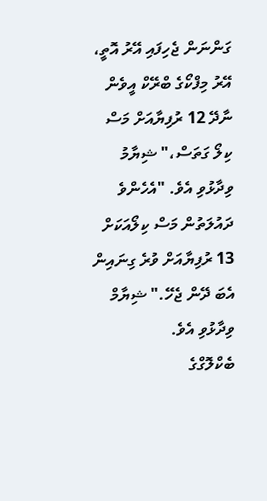ގަންނަން ޖެހިފައި އޭރު އޮތީ، އޭރު މިފްކޯގެ ބްރޭކް އީވެން ނާދޭ 12 ރުފިޔާއަށް މަސް ކިލޯ ގަތަސް،" ޝިޔާމު ވިދާޅުވި އެވެ. "އެހެންވެ ދައުލަތުން މަސް ކިލޯއަކަށް 13 ރުފިޔާއަށް ވުރެ ގިނައިން އެބަ ދޭން ޖެހޭ." ޝިޔާމް ވިދާޅުވި އެވެ.
ބެކްލޮގްގެ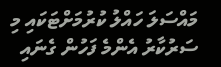މައްސަލަ ހައްލު ކުރުމަށްޓަކައި މި ސަރުކާރު އެންމެ ފަހުން ގެނައި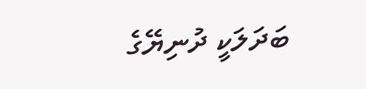ބަދަލަކީ ދުނިޔޭގެ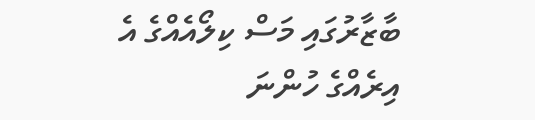ބާޒާރުގައި މަސް ކިލޯއެއްގެ އެ އިރެއްގެ ހުންނަ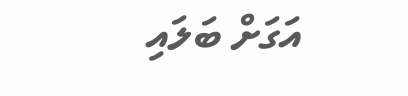އަގަށް ބަލައި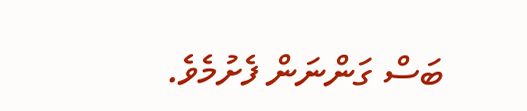ބަސް ގަންނަން ފެށުމެވެ.